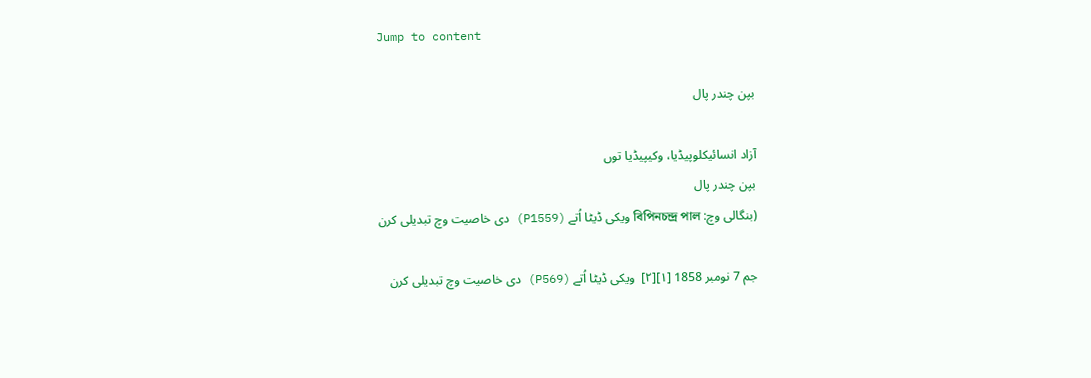Jump to content

بپن چندر پال

آزاد انسائیکلوپیڈیا، وکیپیڈیا توں
بپن چندر پال
(بنگالی وچ: বিপিনচন্দ্র পাল ویکی ڈیٹا اُتے (P1559) دی خاصیت وچ تبدیلی کرن

جم 7 نومبر 1858 [۱][۲]  ویکی ڈیٹا اُتے (P569) دی خاصیت وچ تبدیلی کرن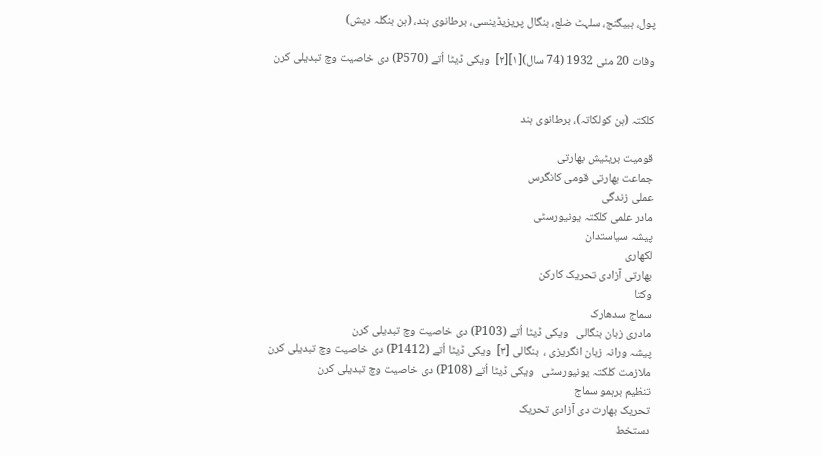پول، ہبیگنج، سلہٹ ضلع، بنگال پریزیڈینسی، برطانوی ہند، (ہن بنگلہ دیش)

وفات 20 مئی 1932 (74 سال)[۱][۲]  ویکی ڈیٹا اُتے (P570) دی خاصیت وچ تبدیلی کرن


کلکتہ (ہن کولکاتہ)، برطانوی ہند

قومیت بریٹیش بھارتی
جماعت بھارتی قومی کانگرس
عملی زندگی
مادر علمی کلکتہ یونیورسٹی
پیشہ سیاستدان
لکھاری
بھارتی آزادی تحریک کارکن
وکتا
سماج سدھارک
مادری زبان بنگالی   ویکی ڈیٹا اُتے (P103) دی خاصیت وچ تبدیلی کرن
پیشہ ورانہ زبان انگریزی ،  بنگالی [۳]  ویکی ڈیٹا اُتے (P1412) دی خاصیت وچ تبدیلی کرن
ملازمت کلکتہ یونیورسٹی   ویکی ڈیٹا اُتے (P108) دی خاصیت وچ تبدیلی کرن
تنظیم برہمو سماج
تحریک بھارت دی آزادی تحریک
دستخط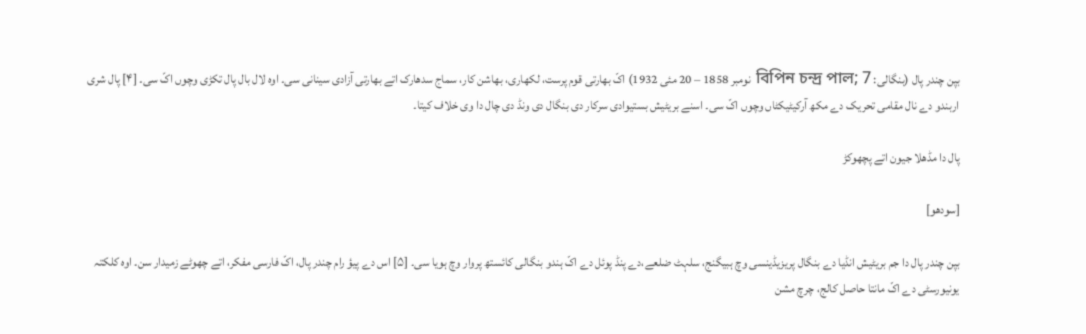بپن چندر پال (بنگالی: বিপিন চন্দ্র পাল; 7 نومبر 1858 – 20 مئی 1932) اکّ بھارتی قوم پرست، لکھاری، بھاشن کار، سماج سدھارک اتے بھارتی آزادی سینانی سی۔ اوہ لال بال پال تکڑی وچوں اکّ سی۔ [۴] پال شری اربندو دے نال مقامی تحریک دے مکھ آرکیٹیکٹاں وچوں اکّ سی۔ اسنے بریٹیش بستیوادی سرکار دی بنگال دی ونڈ دی چال دا وی خلاف کیتا۔

پال دا مڈھلا جیون اتے پچھوکڑ

[سودھو]

بپن چندر پال دا جم بریٹیش انڈیا دے بنگال پریزیڈینسی وچ ہبیگنج، سلہٹ ضلعے،دے پنڈ پوئل دے اکّ ہندو بنگالی کائستھ پروار وچ ہویا سی۔ [۵] اس دے پیؤ رام چندر پال، اکّ فارسی مفکر، اتے چھوٹے زمیدار سن۔ اوہ کلکتہ یونیورسٹی دے اکّ مانتا حاصل کالج، چرچ مشن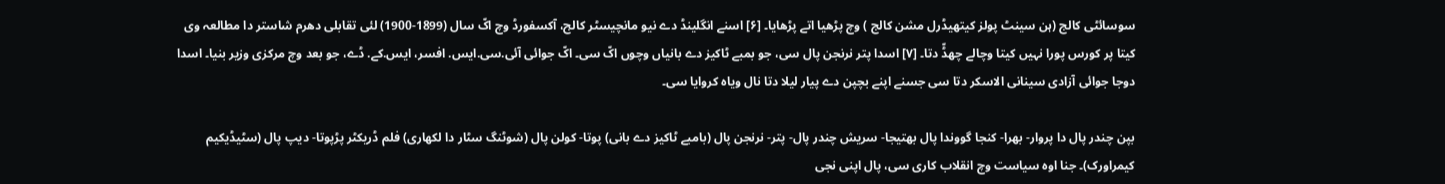سوسائٹی کالج (ہن سینٹ پولز کیتھیڈرل مشن کالج ) وچ پڑھیا اتے پڑھایا۔ [۶] اسنے انگلینڈ دے نیو مانچیسٹر کالج، آکسفورڈ وچ اکّ سال (1899-1900) لئی تقابلی دھرم شاستر دا مطالعہ وی کیتا پر کورس پورا نہیں کیتا وچالے چھڈّ دتا۔ [۷] اسدا پتر نرنجن پال سی، جو بمبے ٹاکیز دے بانیاں وچوں اکّ سی۔ اکّ جوائی آئی.سی.ایس. افسر، ایس.کے. ڈے، جو بعد وچ مرکزی وزیر بنیا۔ اسدا دوجا جوائی آزادی سینانی الاسکر دتا سی جسنے اپنے بچپن دے پیار لیلا دتا نال ویاہ کروایا سی۔

بپن چندر پال دا پروار- بھرا- کنجا گووندا پال بھتیجا- سریش چندر پال- پتر- نرنجن پال (بامبے ٹاکیز دے بانی) پوتا- کولن پال (شوٹنگ سٹار دا لکھاری) فلم ڈریکٹر پڑپوتا- دیپ پال (سٹیڈیکیم کیمراورک)۔ جنا اوہ سیاست وچ انقلاب کاری سی، پال اپنی نجی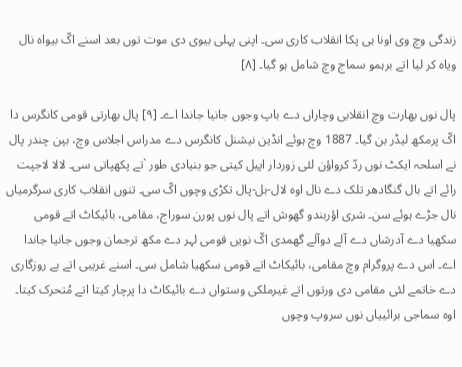زندگی وچ وی اونا ہی پکا انقلاب کاری سی۔ اپنی پہلی بیوی دی موت توں بعد اسنے اکّ بیواہ نال ویاہ کر لیا اتے برہمو سماج وچ شامل ہو گیا۔ [۸]

پال نوں بھارت وچ انقلابی وچاراں دے باپ وجوں جانیا جاندا اے۔ [۹] پال بھارتی قومی کانگرس دا اکّ پرمکھ لیڈر بن گیا۔ 1887 وچ ہوئے انڈین نیشنل کانگرس دے مدراس اجلاس وچ، بپن چندر پال نے اسلحہ ایکٹ نوں ردّ کرواؤن لئی زوردار اپیل کیتی جو بنیادی طور `تے پکھپاتی سی۔ لالا لاجپت رائے اتے بال گنگادھر تلک دے نال اوہ لال-بل-پال تکڑی وچوں اکّ سی۔ تنوں انقلاب کاری سرگرمیاں نال جڑے ہوئے سن۔ شری اؤربندو گھوش اتے پال نوں پورن سوراج، مقامی، بائیکاٹ اتے قومی سکھیا دے آدرشاں دے آلے دوآلے گھمدی اکّ نویں قومی لہر دے مکھ ترجمان وجوں جانیا جاندا اے۔ اس دے پروگرام وچ مقامی، بائیکاٹ اتے قومی سکھیا شامل سی۔ اسنے غریبی اتے بے روزگاری دے خاتمے لئی مقامی دی ورتوں اتے غیرملکی وستواں دے بائیکاٹ دا پرچار کیتا اتے مُتحرک کیتا۔ اوہ سماجی برائییاں نوں سروپ وچوں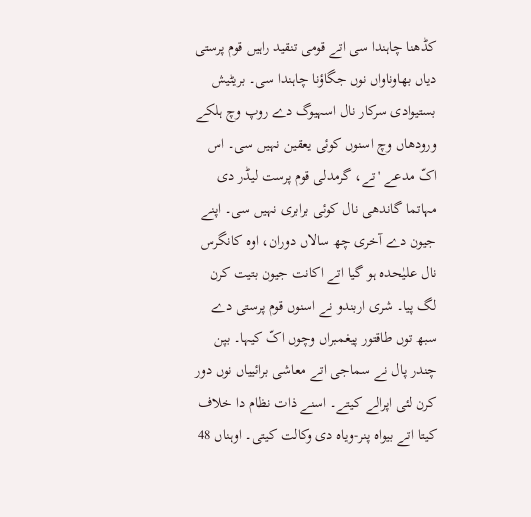کڈھنا چاہندا سی اتے قومی تنقید راہیں قوم پرستی دیاں بھاوناواں نوں جگاؤنا چاہندا سی۔ بریٹیش بستیوادی سرکار نال اسہیوگ دے روپ وچ ہلکے ورودھاں وچ اسنوں کوئی یعقین نہیں سی۔ اس اکّ مدعے 'تے، گرمدلی قوم پرست لیڈر دی مہاتما گاندھی نال کوئی برابری نہیں سی۔ اپنے جیون دے آخری چھ سالاں دوران، اوہ کانگرس نال علیٰحدہ ہو گیا اتے اکانت جیون بتیت کرن لگ پیا۔ شری اربندو نے اسنوں قوم پرستی دے سبھ توں طاقتور پیغمبراں وچوں اکّ کیہا۔ بپن چندر پال نے سماجی اتے معاشی برائییاں نوں دور کرن لئی اپرالے کیتے۔ اسنے ذات نظام دا خلاف کیتا اتے بیواہ پنر-ویاہ دی وکالت کیتی۔ اوہناں 48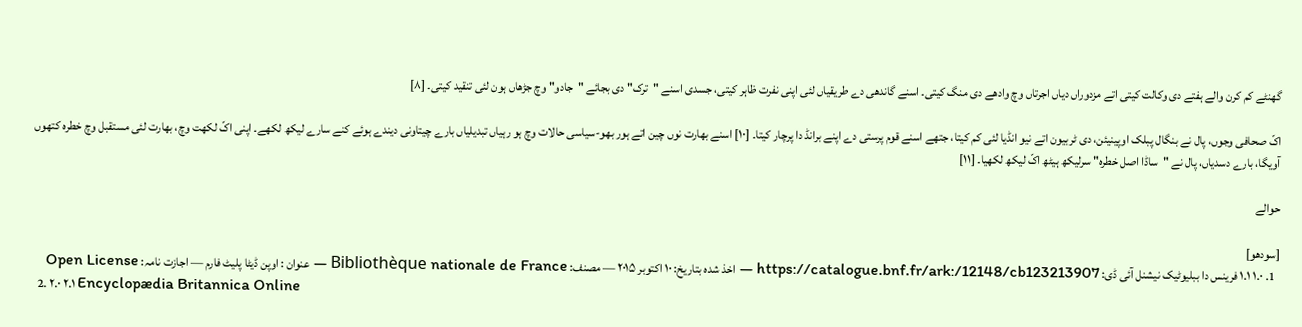گھنٹے کم کرن والے ہفتے دی وکالت کیتی اتے مزدوراں دیاں اجرتاں وچ وادھے دی منگ کیتی۔ اسنے گاندھی دے طریقیاں لئی اپنی نفرت ظاہر کیتی، جسدی اسنے "ترک" دی بجائے "جادو" وچ جڑھاں ہون لئی تنقید کیتی۔ [۸]

اکّ صحافی وجوں، پال نے بنگال پبلک اوپینیئن، دی ٹربیون اتے نیو انڈیا لئی کم کیتا، جتھے اسنے قوم پرستی دے اپنے برانڈ دا پرچار کیتا۔ [۱۰] اسنے بھارت نوں چین اتے ہور بھو-سیاسی حالات وچ ہو رہیاں تبدیلیاں بارے چیتاونی دیندے ہوئے کنے سارے لیکھ لکھے۔ اپنی اکّ لکھت وچ، بھارت لئی مستقبل وچ خطرہ کتھوں آویگا، بارے دسدیاں، پال نے "ساڈا اصل خطرہ" سرلیکھ ہیٹھ اکّ لیکھ لکھیا۔ [۱۱]

حوالے

[سودھو]
  1. ۱.۰ ۱.۱ فرینس دا ببلیوٹیک نیشنل آئی ڈی: https://catalogue.bnf.fr/ark:/12148/cb123213907 — اخذ شدہ بتاریخ: ۱۰ اکتوبر ۲۰۱۵ — مصنف: Bibliothèque nationale de France — عنوان : اوپن ڈیٹا پلیٹ فارم — اجازت نامہ: Open License
  2. ۲.۰ ۲.۱ Encyclopædia Britannica Online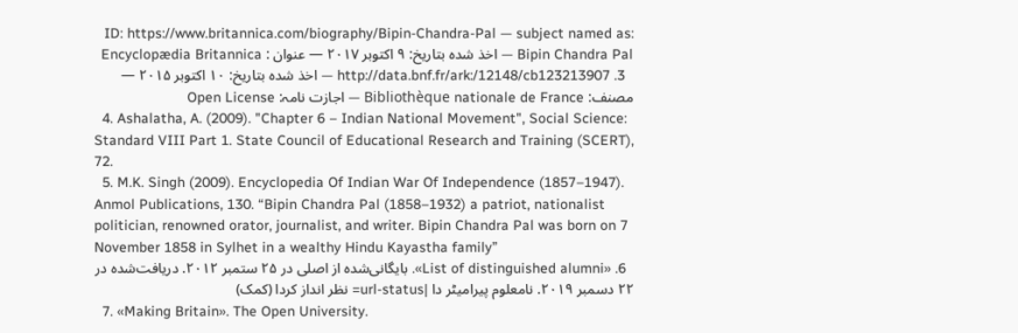ID: https://www.britannica.com/biography/Bipin-Chandra-Pal — subject named as: Bipin Chandra Pal — اخذ شدہ بتاریخ: ۹ اکتوبر ۲۰۱۷ — عنوان : Encyclopædia Britannica
  3. http://data.bnf.fr/ark:/12148/cb123213907 — اخذ شدہ بتاریخ: ۱۰ اکتوبر ۲۰۱۵ — مصنف: Bibliothèque nationale de France — اجازت نامہ: Open License
  4. Ashalatha, A. (2009). "Chapter 6 – Indian National Movement", Social Science: Standard VIII Part 1. State Council of Educational Research and Training (SCERT), 72.
  5. M.K. Singh (2009). Encyclopedia Of Indian War Of Independence (1857–1947). Anmol Publications, 130. “Bipin Chandra Pal (1858–1932) a patriot, nationalist politician, renowned orator, journalist, and writer. Bipin Chandra Pal was born on 7 November 1858 in Sylhet in a wealthy Hindu Kayastha family”
  6. «List of distinguished alumni». بایگانی‌شده از اصلی در ۲۵ ستمبر ۲۰۱۲. دریافت‌شده در ۲۲ دسمبر ۲۰۱۹. نامعلوم پیرامیٹر دا |url-status= نظر انداز کردا (کمک)
  7. «Making Britain». The Open University.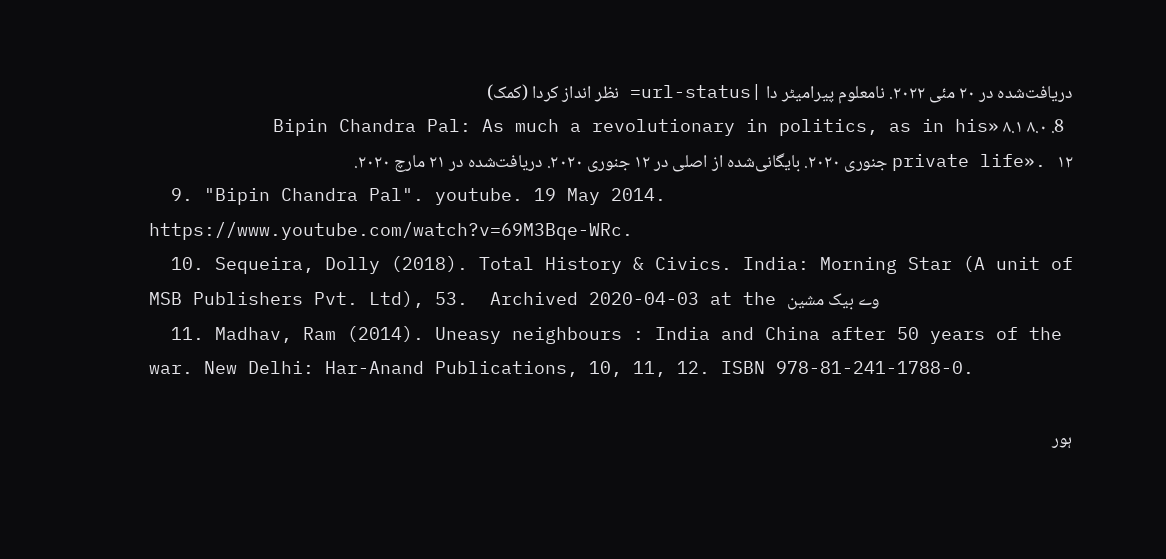دریافت‌شده در ۲۰ مئی ۲۰۲۲. نامعلوم پیرامیٹر دا |url-status= نظر انداز کردا (کمک)
  8. ۸.۰ ۸.۱ «Bipin Chandra Pal: As much a revolutionary in politics, as in his private life». ۱۲ جنوری ۲۰۲۰. بایگانی‌شده از اصلی در ۱۲ جنوری ۲۰۲۰. دریافت‌شده در ۲۱ مارچ ۲۰۲۰.
  9. "Bipin Chandra Pal". youtube. 19 May 2014. https://www.youtube.com/watch?v=69M3Bqe-WRc.
  10. Sequeira, Dolly (2018). Total History & Civics. India: Morning Star (A unit of MSB Publishers Pvt. Ltd), 53.  Archived 2020-04-03 at the وے بیک مشین
  11. Madhav, Ram (2014). Uneasy neighbours : India and China after 50 years of the war. New Delhi: Har-Anand Publications, 10, 11, 12. ISBN 978-81-241-1788-0.

ہور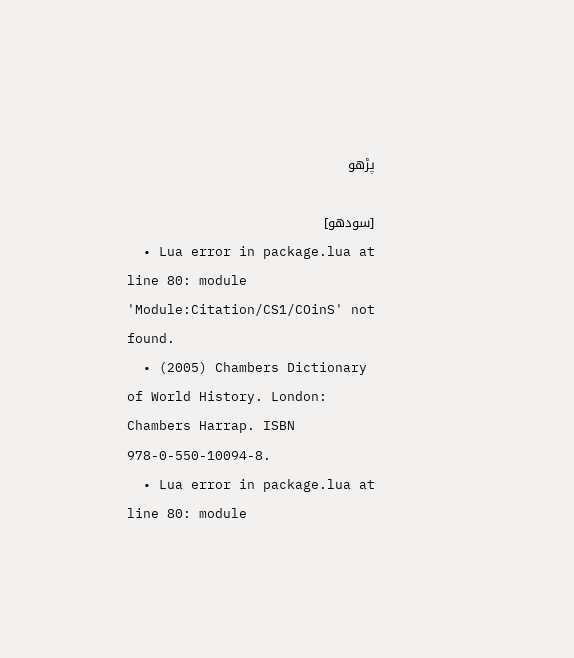پڑھو

[سودھو]
  • Lua error in package.lua at line 80: module 'Module:Citation/CS1/COinS' not found.
  • (2005) Chambers Dictionary of World History. London: Chambers Harrap. ISBN 978-0-550-10094-8.
  • Lua error in package.lua at line 80: module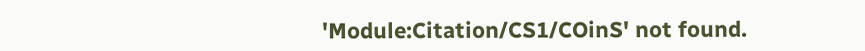'Module:Citation/CS1/COinS' not found.